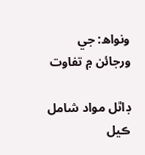ونواھ: جي ورجائن ۾ تفاوت

ڊاٿل مواد شامل ڪيل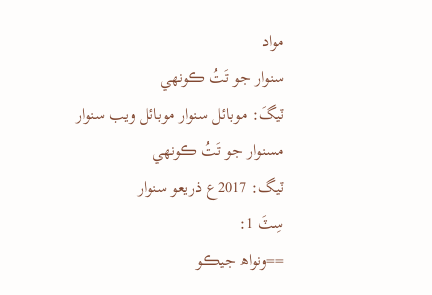مواد
سنوار جو تَتُ ڪونهي
ٽيگَ: موبائل سنوار موبائل ويب سنوار
مسنوار جو تَتُ ڪونهي
ٽيگ: 2017ع ذريعو سنوار
سِٽَ 1:
==ونواھ جيڪو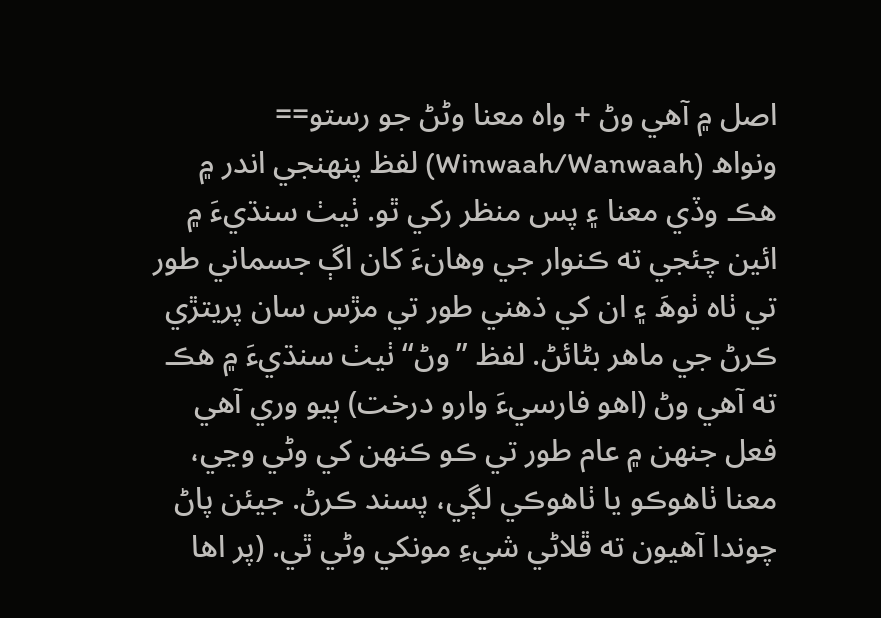اصل ۾ آهي وڻ + واه معنا وڻڻ جو رستو==
ونواھ (Winwaah/Wanwaah) لفظ پنهنجي اندر ۾ هڪ وڏي معنا ۽ پس منظر رکي ٿو. ٺيٺ سنڌيءَ ۾ ائين چئجي ته ڪنوار جي وهانءَ کان اڳ جسماني طور تي ٺاه ٺوھَ ۽ ان کي ذهني طور تي مڙس سان پريتڙي ڪرڻ جي ماهر بڻائڻ. لفظ ”وڻ“ ٺيٺ سنڌيءَ ۾ هڪ ته آهي وڻ (اهو فارسيءَ وارو درخت) ٻيو وري آهي فعل جنهن ۾ عام طور تي ڪو ڪنهن کي وڻي وڃي، معنا ٺاهوڪو يا ٺاهوڪي لڳي، پسند ڪرڻ. جيئن پاڻ چوندا آهيون ته ڦلاڻي شيءِ مونکي وڻي ٿي. (پر اها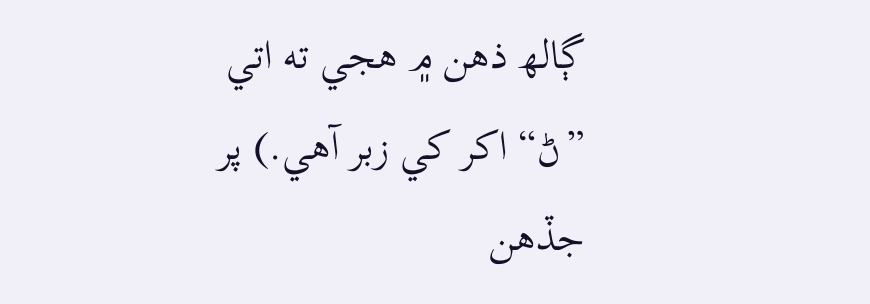ڳالھ ذهن ۾ هجي ته اتي ”ڻ“ اکر کي زبر آهي.) پر جڏهن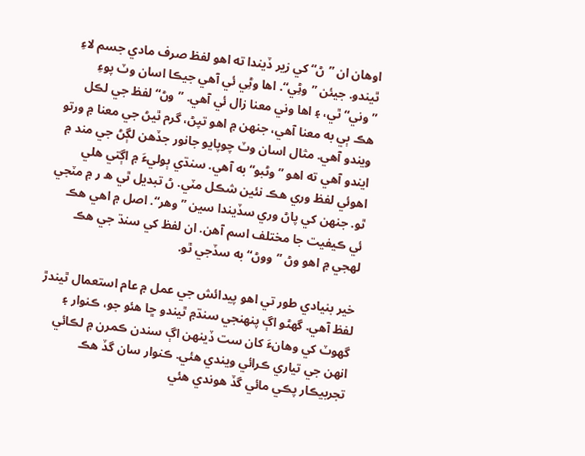اوهان ان ”ڻ“ کي زير ڏيندا ته اهو لفظ صرف مادي جسم لاءِ ٿيندو. جيئن ”وڻِي“. اها وڻِي ئي آهي جيڪا اسان وٽ پوءِ ”وني“ ٿي، ۽ اها وني معنا زال ئي آهي. ”وڻ“ لفظ جي لڪل هڪ ٻي به معنا آهي، جنهن ۾ اهو تپڻ، گرم ٿيڻ جي معنا ۾ ورتو ويندو آهي. مثال اسان وٽ چوپايو جانور جڏهن لڳڻ جي مند ۾ ايندو آهي ته اهو ”وڻبو“ به آهي. سنڌي ٻوليءَ ۾ اڳتي هلي اهوئي لفظ وري هڪ نئين شڪل مٽي. ڻ تبديل ٿي ھ ر ۾ مٽجي ٿو. جنهن کي پاڻ وري سڏيندا سين ”وهر“. اصل ۾ اهي هڪ ئي ڪيفيت جا مختلف اسم آهن. ان لفظ کي سنڌ جي هڪ لهجي ۾ اهو وڻ ”ووڻ“ به سڏجي ٿو.

خير بنيادي طور تي اهو پيدائش جي عمل ۾ عام استعمال ٿيندڙ لفظ آهي. گھڻو اڳ پنهنجي سنڌ۾ ٿيندو ڇا هئو جو، ڪنوار ۽ گھوٽ کي وهانءَ کان ست ڏينهن اڳ سندن ڪمرن ۾ لڪائي انهن جي تياري ڪرائي ويندي هئي. ڪنوار سان گڏ هڪ تجربيڪار پڪي مائي گڏ هوندي هئي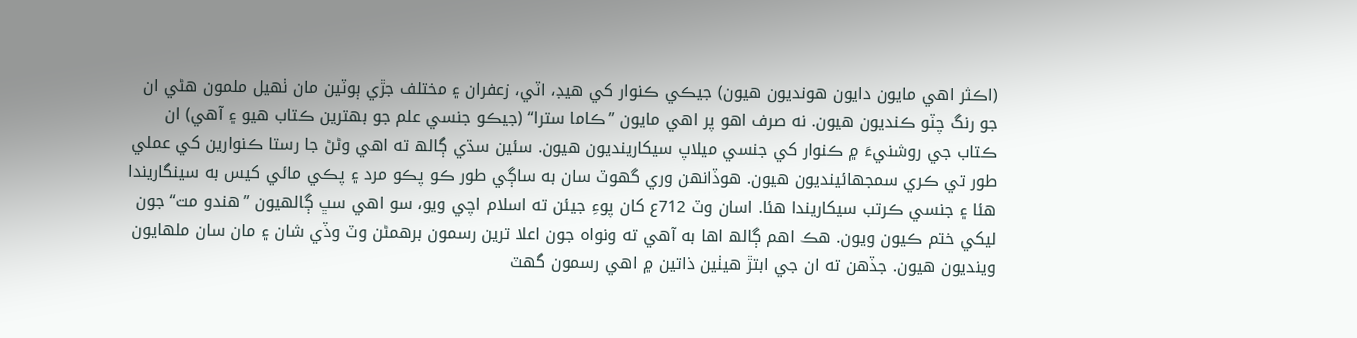(اڪثر اهي مايون دايون هونديون هيون) جيڪي ڪنوار کي هيڊ، اٽي، زعفران ۽ مختلف جڙي ٻوٽين مان ٺهيل ملمون هڻي ان جو رنگ چٽو ڪنديون هيون. نه صرف اهو پر اهي مايون ”ڪاما سترا“ (جيڪو جنسي علم جو بهترين ڪتاب هيو ۽ آهي) ان ڪتاب جي روشنيءَ ۾ ڪنوار کي جنسي ميلاپ سيکارينديون هيون. سئين سڌي ڳالھ ته اهي وڻڻ جا رستا ڪنوارين کي عملي طور تي ڪري سمجھائينديون هيون. هوڏانهن وري گهوٽ سان به ساڳي طور ڪو پڪو مرد ۽ پڪي مائي کيس به سينگاريندا هئا ۽ جنسي ڪرتب سيکاريندا هئا. اسان وٽ 712ع کان پوءِ جيئن ته اسلام اچي ويو، سو اهي سڀ ڳالهيون ”هندو مت“ جون ليکي ختم ڪيون ويون. هڪ اهم ڳالھ اها به آهي ته ونواه جون اعلا ترين رسمون برهمڻن وٽ وڏي شان ۽ مان سان ملهايون وينديون هيون. جڏهن ته ان جي ابتڙ هيٺين ذاتين ۾ اهي رسمون گهٽ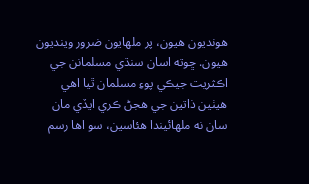هونديون هيون، پر ملهايون ضرور وينديون هيون. ڇوته اسان سنڌي مسلمانن جي اڪثريت جيڪي پوءِ مسلمان ٿيا اهي هيٺين ذاتين جي هجڻ ڪري ايڏي مان سان نه ملهائيندا هئاسين، سو اها رسم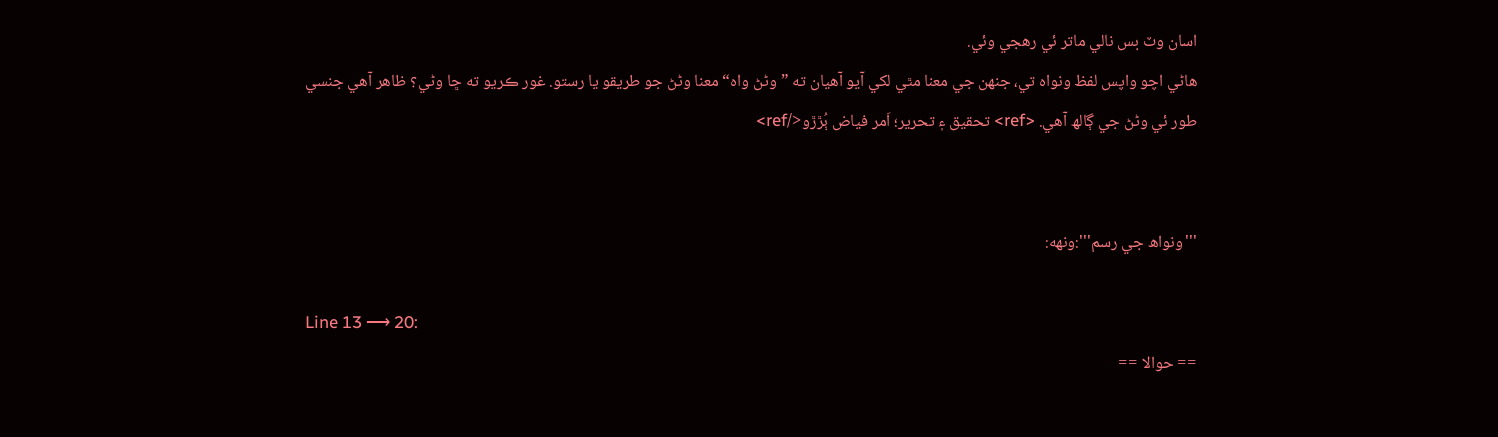اسان وٽ بس نالي ماتر ئي رهجي وئي.
هاڻي اچو واپس لفظ ونواه تي، جنهن جي معنا مٿي لکي آيو آهيان ته ”وڻڻ واه“ معنا وڻڻ جو طريقو يا رستو. غور ڪريو ته ڇا وڻي؟ ظاهر آهي جنسي طور ئي وڻڻ جي ڳالھ آهي. <ref> تحقيق ۽ تحرير؛ اَمر فياض ٻُڙڙو</ref>


'''ونواھ جي رسم''':ونهه:

Line 13 ⟶ 20:
== حوالا ==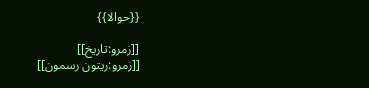{{حوالا}}

[[زمرو:تاريخ]]
[[زمرو:ريتون رسمون]]